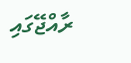ރާއްޖޭގައި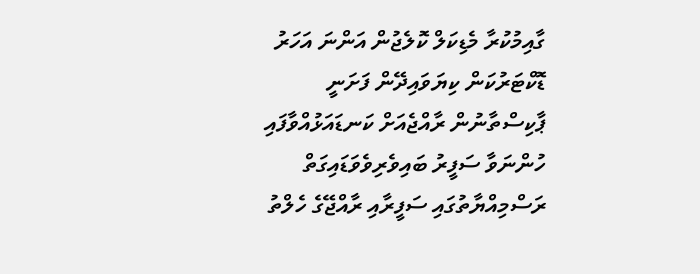ގާއިމުކުރާ މެޑިކަލް ކޮލެޖުން އަންނަ އަހަރު ޑޮކްޓަރުކަން ކިޔަވައިދޭން ފަށަނީ
ޕާކިސްތާނުން ރާއްޖެއަށް ކަނޑައަޅުއްވާފައި ހުންނަވާ ސަފީރު ބައިވެރިވެވަޑައިގަތް ރަސްމިއްޔާތުގައި ސަފީރާއި ރާއްޖޭގެ ހެލްތު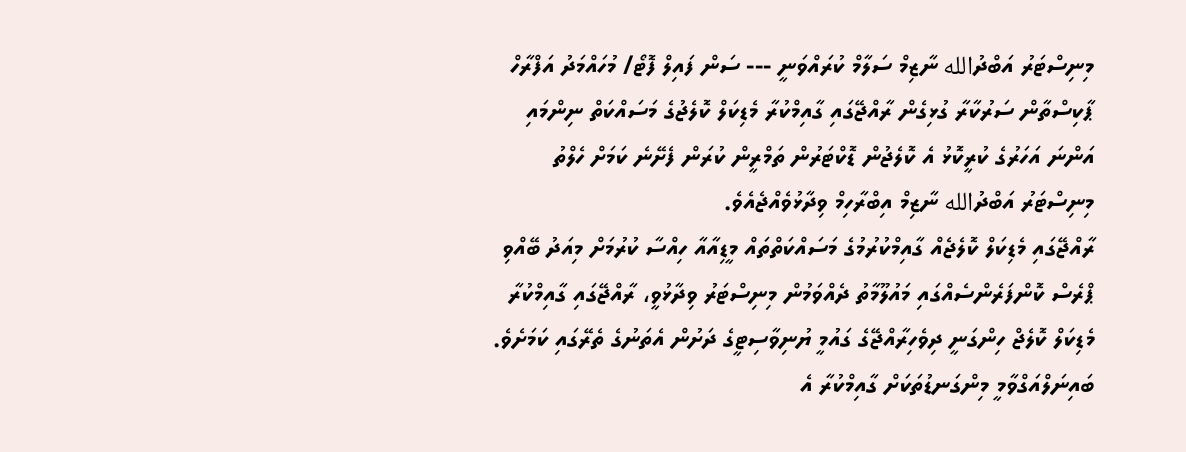މިނިސްޓަރު އަބްދުالله ނާޒިމް ސަލާމް ކުރައްވަނީ --- ސަން ފައިލް ފޮޓޯ/ މުހައްމަދު އަފްރާހް
ޕާކިސްތާން ސަރުކާރާ ގުޅިގެން ރާއްޖޭގައި ގާއިމްކުރާ މެޑިކަލް ކޮލެޖުގެ މަސައްކަތް ނިންމައި އަންނަ އަހަރުގެ ކުރީކޮޅު އެ ކޮލެޖުން ޑޮކްޓަރުން ތަމްރީން ކުރަން ފެށޭނެ ކަމަށް ހެލްތު މިނިސްޓަރު އަބްދުالله ނާޒިމް އިބްރާހިމް ވިދާޅުވެއްޖެއެވެ.
ރާއްޖޭގައި މެޑިކަލް ކޮލެޖެއް ގާއިމްކުރުމުގެ މަސައްކަތްތައް މީޑިއާއާ ހިއްސާ ކުރުމަށް މިއަދު ބޭއްވި ޕްރެސް ކޮންފަރެންސެއްގައި މައުލޫމާތު ދެއްވަމުން މިނިސްޓަރު ވިދާޅުވީ، ރާއްޖޭގައި ގާއިމްކުރާ މެޑިކަލް ކޮލެޖް ހިންގަނީ ދިވެހިރާއްޖޭގެ ގައުމީ ޔުނިވާސިޓީގެ ދަށުން އެތަނުގެ ތެރޭގައި ކަމަށެވެ.
ބައިނަލްއަގްވާމީ މިންގަނޑުތަކަށް ގާއިމްކުރާ އެ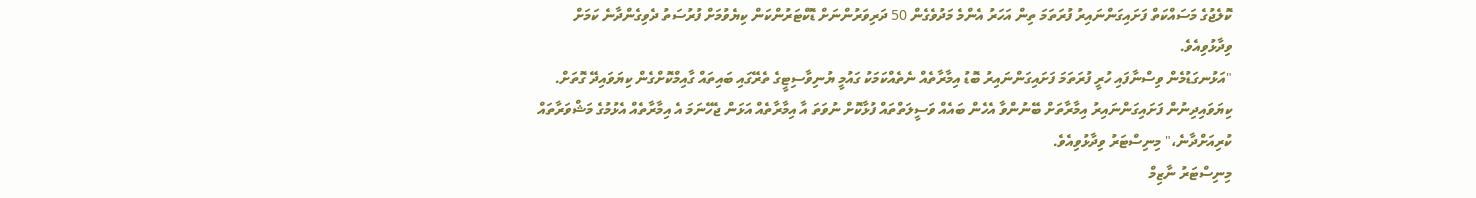ކޮލެޖުގެ މަސައްކަތް ފަށައިގަންނައިރު ފުރަތަމަ ތިން އަހަރު އެންމެ މަދުވެގެން 50 ދަރިވަރުންނަށް ޑޮކްޓަރުންކަން ކިޔެވުމަށް ފުރުސަތު ދެވިގެންދާނެ ކަމަށް ވިދާޅުވިއެވެ.
"އަޅުނގަޑުމެން ވިސްނާފައި ހުރީ ފުރަތަމަ ފަށައިގަންނައިރު ބޮޑު އިމާރާތެއް ނެތެއްކަމަކު ގައުމީ ޔުނިވާސިޓީގެ ތެރޭގައި ބައިތައް ގާއިމްކޮށްގެން ކިޔަވައިދޭ ގޮތަށް. ކިޔަވައިދިނުން ފަށައިގަންނައިރު އިމާރާތަށް ބޭނުންވާ އެހެން ބައެއް ވަސީލަތްތައް ފުޅާކޮށް ނުވަތަ އާ އިމާރާތެއް އަޅަން ޖެހޭނަމަ އެ އިމާރާތެއް އެޅުމުގެ މަޝްވަރާތައް ކުރިއަށްދާނެ،" މިނިސްޓަރު ވިދާޅުވިއެވެ.
މިނިސްޓަރު ނާޒިމް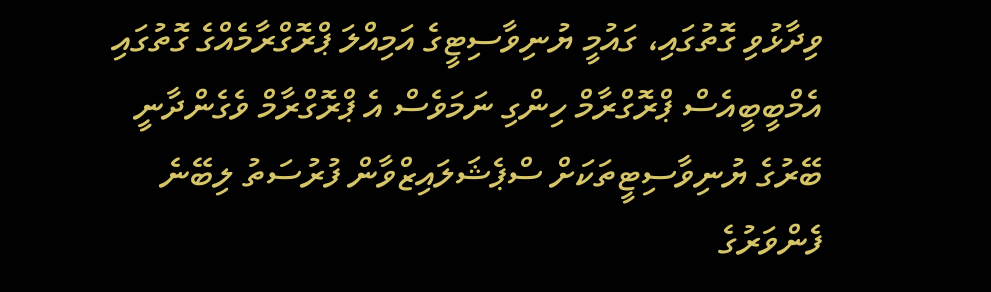ވިދާޅުވި ގޮތުގައި، ގައުމީ ޔުނިވާސިޓީގެ އަމިއްލަ ޕްރޮގްރާމެއްގެ ގޮތުގައި އެމްބީބީއެސް ޕްރޮގްރާމް ހިންގި ނަމަވެސް އެ ޕްރޮގްރާމް ވެގެންދާނީ ބޭރުގެ ޔުނިވާސިޓީތަކަށް ސްޕެޝަލައިޒްވާން ފުރުސަތު ލިބޭނެ ފެންވަރުގެ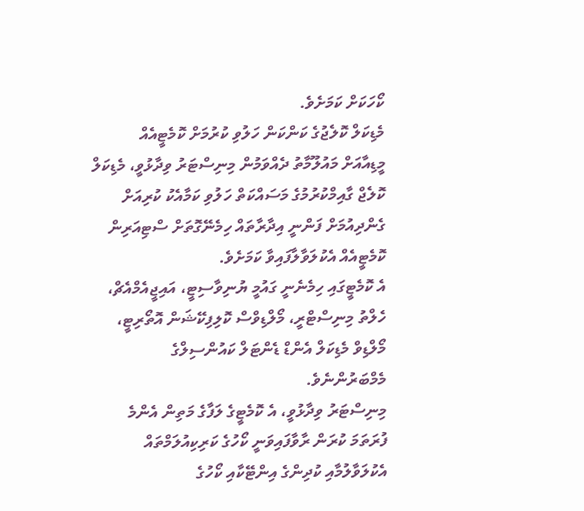ކޯހަކަށް ކަމަށެވެ.
މެޑިކަލް ކޮލެޖުގެ ކަންކަން ހަލުވި ކުރުމަށް ކޮމެޓީއެއް
މީޑިއާއަށް މައުލޫމާތު ދެއްވަމުން މިނިސްޓަރު ވިދާޅުވީ، މެޑިކަލް ކޮލެޖް ގާއިމްކުރުމުގެ މަސައްކަތް ހަލުވި ކަމާއެކު ކުރިއަށް ގެންދިއުމަށް ފަންނީ އިދާރާތައް ހިމެނޭގޮތަށް ސްޓިއަރިން ކޮމެޓީއެއް އެކުލަވާލާފައިވާ ކަމަށެވެ.
އެ ކޮމެޓީގައި ހިމެނެނީ ގައުމީ ޔުނިވާސިޓީ، އައިޖީއެމްއެޗް، ހެލްތު މިނިސްޓްރީ، މޯލްޑިވްސް ކޮލިފިކޭޝަން އޮތޯރިޓީ، މޯލްޑިވް މެޑިކަލް އެންޑް ޑެންޓަލް ކައުންސިލްގެ މެމްބަރުންނެވެ.
މިނިސްޓަރު ވިދާޅުވީ، އެ ކޮމެޓީގެ ލަފާގެ މަތިން އެންމެ ފުރަތަމަ ކުރަން ރާވާފައިވަނީ ކޯހުގެ ކަރިކިއުލަމްތައް އެކުލަވާލުމާއި ކުދިންގެ އިންޓޭކާއި ކޯހުގެ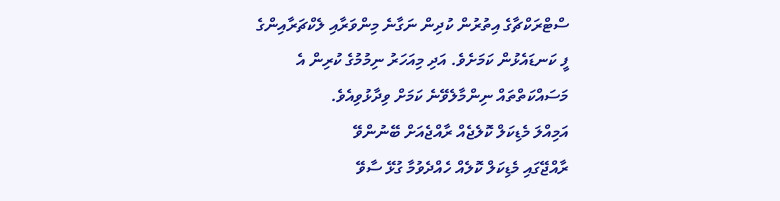ސްޓްރަކްޗާގެ އިތުރުން ކުދިން ނަގާނެ މިންވަރާއި ލެކްޗަރާއިންގެ ފީ ކަނޑައެޅުން ކަމަށެވެ. އަދި މިއަހަރު ނިމުމުގެ ކުރިން އެ މަސައްކަތްތައް ނިންމާލެވޭނެ ކަމަށް ވިދާޅުވިއެވެ.
އަމިއްލަ މެޑިކަލް ކޮލެޖެއް ރާއްޖެއަށް ބޭނުންވޭ
ރާއްޖޭގައި މެޑިކަލް ކޮލެއް ހެއްދެވުމާ ގުޅޭ ސާވޭ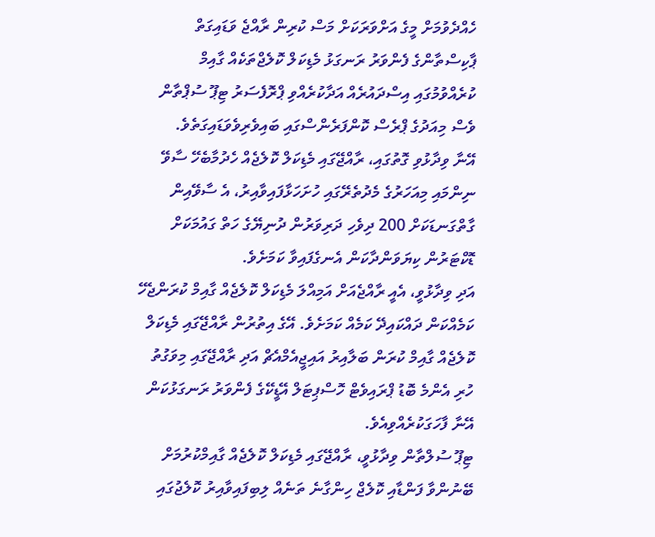ހެއްދެވުމަށް މީގެ އަށްވަރަކަށް މަސް ކުރިން ރާއްޖެ ވަޑައިގަތް ޕާކިސްތާންގެ ފެންވަރު ރަނގަޅު މެޑިކަލް ކޮލެޖްތަކެއް ގާއިމް ކުރެއްވުމުގައި އިސްދައުރެއް އަދާކުރެއްވި ޕްރޮފެސަރު ޓިޕޫ ސުޕްތާން ވެސް މިއަދުގެ ޕްރެސް ކޮންފަރެންސްގައި ބައިވެރިވެވަޑައިގަތެވެ.
އޭނާ ވިދާޅުވި ގޮތުގައި، ރާއްޖޭގައި މެޑިކަލް ކޮލެޖެއް ހެދުމާބެހޭ ސާވޭ ނިންމައި މިއަހަރުގެ މެދުތެރޭގައި ހުށަހަޅާފައިވާއިރު، އެ ސާވޭއިން ގާތްގަނޑަކަށް 200 ދިވެހި ދަރިވަރުން ދުނިޔޭގެ ހަތް ގައުމަކަށް ޑޮކްޓަރުން ކިޔަވަންދާކަން އެނގެފައިވާ ކަމަށެވެ.
އަދި ވިދާޅުވީ، އެއީ ރާއްޖެއަށް އަމިއްލަ މެޑިކަލް ކޮލެޖެއް ގާއިމް ކުރަންޖެހޭ ކަމެއްކަން ދައްކައިދޭ ކަމެއް ކަމަށެވެ. އޭގެ އިތުރުން ރާއްޖޭގައި މެޑިކަލް ކޮލެޖެއް ގާއިމް ކުރަން ބަލާއިރު އައިޖީއެމްއެޗް އަދި ރާއްޖޭގައި މިވަގުތު ހުރި އެންމެ ބޮޑު ޕްރައިވެޓް ހޮސްޕިޓަލް އޭޑީކޭގެ ފެންވަރު ރަނގަޅުކަން އޭނާ ފާހަގަކުރެއްވިއެވެ.
ޓިޕޫ ސުލްތާން ވިދާޅުވީ، ރާއްޖޭގައި މެޑިކަލް ކޮލެޖެއް ގާއިމްކުރުމަށް ބޭނުންވާ ފަންޑާއި ކޮލެޖް ހިންގާނެ ތަނެއް ލިބިފައިވާއިރު ކޮލެޖުގައި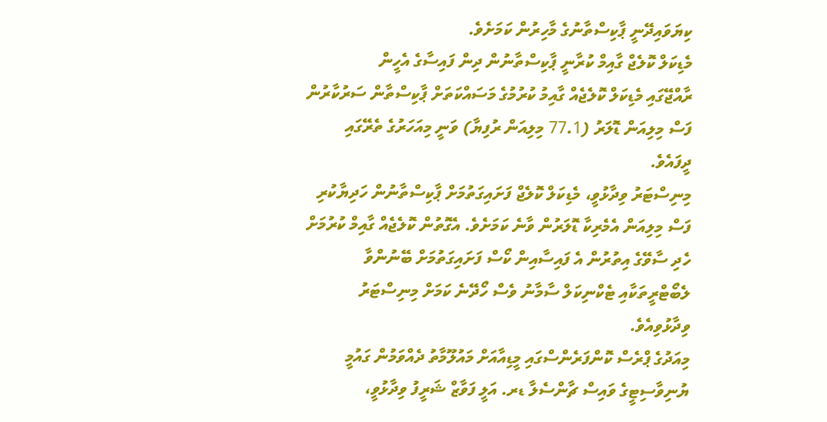ކިޔަވައިދޭނީ ޕާކިސްތާނުގެ މާހިރުން ކަމަށެވެ.
މެޑިކަލް ކޮލެޖް ގާއިމް ކުރާނީ ޕާކިސްތާނުން ދިން ފައިސާގެ އެހީން
ރާއްޖޭގައި މެޑިކަލް ކޮލެޖެއް ގާއިމު ކުރުމުގެ މަސައްކަތަށް ޕާކިސްތާން ސަރުކާރުން ފަސް މިލިއަން ޑޮލަރު (77.1 މިލިއަން ރުފިޔާ) ވަނީ މިއަހަރުގެ ތެރޭގައި ދީފައެވެ.
މިނިސްޓަރު ވިދާޅުވީ، މެޑިކަލް ކޮލެޖް ފަށައިގަތުމަށް ޕާކިސްތާނުން ހަދިޔާކުރި ފަސް މިލިއަން އެމެރިކާ ޑޮލަރުން ވާނެ ކަމަށެވެ. އެގޮތުން ކޮލެޖެއް ގާއިމް ކުރުމަށް ހެދި ސާވޭގެ އިތުރުން އެ ފައިސާއިން ކޯސް ފަށައިގަތުމަށް ބޭނުންވާ ލެބޯޓްރީތަކާއި ޓެކްނިކަލް ސާމާނު ވެސް ހޯދޭނެ ކަމަށް މިނިސްޓަރު ވިދާޅުވިއެވެ.
މިއަދުގެ ޕްރެސް ކޮންފަރެންސްގައި މީޑިއާއަށް މައުލޫމާތު ދެއްވަމުން ގައުމީ ޔުނިވާސިޓީގެ ވައިސް ޗާންސެލާ ޑރ. އަލީ ފަވާޒް ޝަރީފު ވިދާޅުވީ،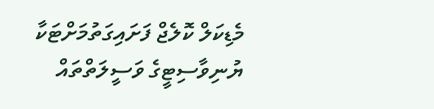މެޑިކަލް ކޮލެޖް ފަށައިގަތުމަށްޓަކާ ޔުނިވާސިޓީގެ ވަސީލަތްތައް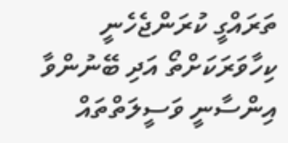ތަރައްގީ ކުރަންޖެހެނީ ކިހާވަރަކަށްތޯ އަދި ބޭނުންވާ އިންސާނީ ވަސީލަތްތައް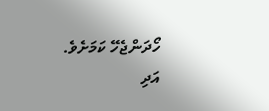ހޯދަންޖެހޭ ކަމަށެވެ.
އަދި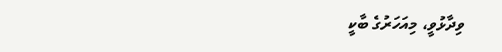ވިދާޅުވީ، މިއަހަރުގެ ބާކީ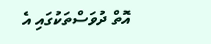އޮތް ދުވަސްތަކުގައި އެ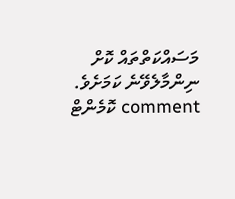މަސައްކަތްތައް ކޮށް ނިންމާލެވޭނެ ކަމަށެވެ.
comment ކޮމެންޓް